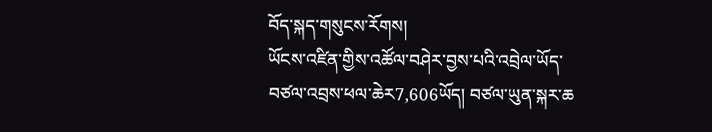བོད་སྐད་གསུངས་རོགས།
ཡོངས་འཛིན་གྱིས་འཚོལ་བཤེར་བྱས་པའི་འབྲེལ་ཡོད་བཙལ་འབྲས་ཕལ་ཆེར7,606ཡོད། བཙལ་ཡུན་སྐར་ཆ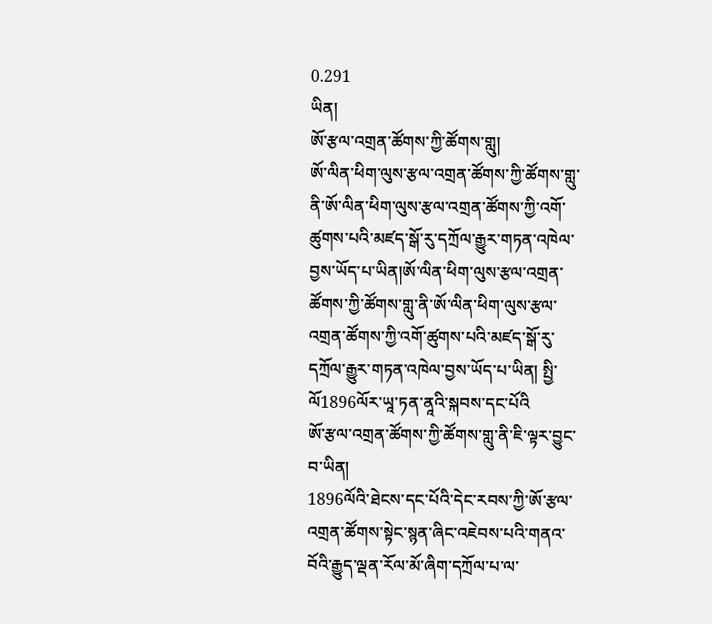0.291
ཡིན།
ཨོ་རྩལ་འགྲན་ཚོགས་ཀྱི་ཚོགས་གླུ།
ཨོ་ལིན་ཕིག་ལུས་རྩལ་འགྲན་ཚོགས་ཀྱི་ཚོགས་གླུ་ནི་ཨོ་ལིན་ཕིག་ལུས་རྩལ་འགྲན་ཚོགས་ཀྱི་འགོ་ཚུགས་པའི་མཛད་སྒོ་རུ་དཀྲོལ་རྒྱུར་གཏན་འཁེལ་བྱས་ཡོད་པ་ཡིན།ཨོ་ལིན་ཕིག་ལུས་རྩལ་འགྲན་ཚོགས་ཀྱི་ཚོགས་གླུ་ནི་ཨོ་ལིན་ཕིག་ལུས་རྩལ་འགྲན་ཚོགས་ཀྱི་འགོ་ཚུགས་པའི་མཛད་སྒོ་རུ་དཀྲོལ་རྒྱུར་གཏན་འཁེལ་བྱས་ཡོད་པ་ཡིན། སྤྱི་ལོ1896ལོར་ཡཱ་ཏན་ནཱའི་སྐབས་དང་པོའི
ཨོ་རྩལ་འགྲན་ཚོགས་ཀྱི་ཚོགས་གླུ་ནི་ཇི་ལྟར་བྱུང་བ་ཡིན།
1896ལོའི་ཐེངས་དང་པོའི་དེང་རབས་ཀྱི་ཨོ་རྩལ་འགྲན་ཚོགས་སྟེང་སྙན་ཞིང་འཇེབས་པའི་གནའ་བོའི་རྒྱུད་ལྡན་རོལ་མོ་ཞིག་དཀྲོལ་པ་ལ་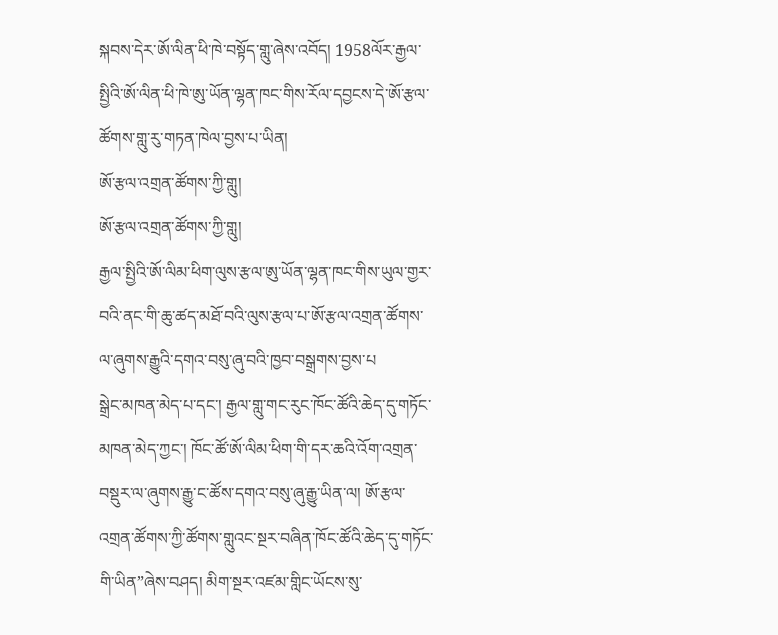སྐབས་དེར་ཨོ་ལིན་ཕི་ཁེ་བསྟོད་གླུ་ཞེས་འབོད། 1958ལོར་རྒྱལ་སྤྱིའི་ཨོ་ལིན་ཕི་ཁེ་ཨུ་ཡོན་ལྷན་ཁང་གིས་རོལ་དབྱངས་དེ་ཨོ་རྩལ་ཚོགས་གླུ་རུ་གཏན་ཁེལ་བྱས་པ་ཡིན།
ཨོ་རྩལ་འགྲན་ཚོགས་ཀྱི་གླུ།
ཨོ་རྩལ་འགྲན་ཚོགས་ཀྱི་གླུ།
རྒྱལ་སྤྱིའི་ཨོ་ལིམ་ཕིག་ལུས་རྩལ་ཨུ་ཡོན་ལྷན་ཁང་གིས་ཡུལ་གྱར་བའི་ནང་གི་ཆུ་ཚད་མཐོ་བའི་ལུས་རྩལ་པ་ཨོ་རྩལ་འགྲན་ཚོགས་ལ་ཞུགས་རྒྱུའི་དགའ་བསུ་ཞུ་བའི་ཁྱབ་བསྒྲགས་བྱས་པ
སྒྲེང་མཁན་མེད་པ་དང་། རྒྱལ་གླུ་གང་རུང་ཁོང་ཚོའི་ཆེད་དུ་གཏོང་མཁན་མེད་ཀྱང་། ཁོང་ཚོ་ཨོ་ལིམ་ཕིག་གི་དར་ཆའི་འོག་འགྲན་བསྡུར་ལ་ཞུགས་རྒྱུ་ང་ཚོས་དགའ་བསུ་ཞུ་རྒྱུ་ཡིན་ལ། ཨོ་རྩལ་འགྲན་ཚོགས་ཀྱི་ཚོགས་གླུའང་སྔར་བཞིན་ཁོང་ཚོའི་ཆེད་དུ་གཏོང་གི་ཡིན”ཞེས་བཤད། མིག་སྔར་འཛམ་གླིང་ཡོངས་སུ་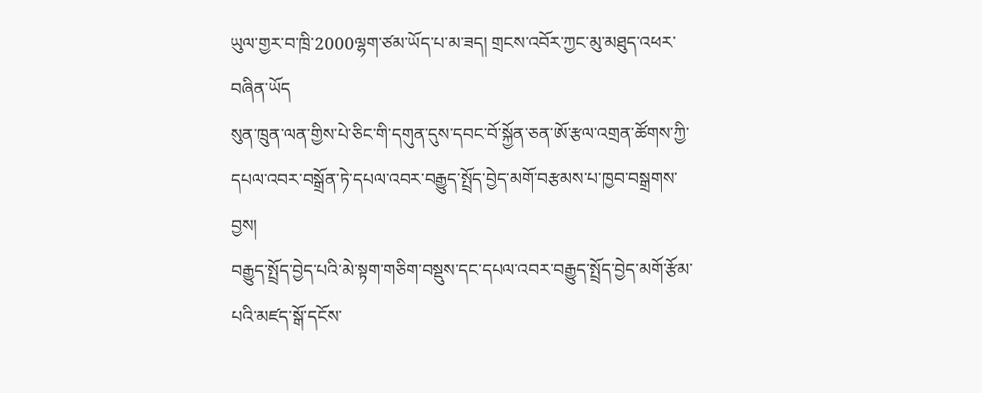ཡུལ་གྱར་བ་ཁྲི་2000ལྷག་ཙམ་ཡོད་པ་མ་ཟད། གྲངས་འབོར་ཀྱང་མུ་མཐུད་འཕར་བཞིན་ཡོད
སུན་ཁྲུན་ལན་གྱིས་པེ་ཅིང་གི་དགུན་དུས་དབང་བོ་སྐྱོན་ཅན་ཨོ་རྩལ་འགྲན་ཚོགས་ཀྱི་དཔལ་འབར་བསྒྲོན་ཏེ་དཔལ་འབར་བརྒྱུད་སྤྲོད་བྱེད་མགོ་བརྩམས་པ་ཁྱབ་བསྒྲགས་བྱས།
བརྒྱུད་སྤྲོད་བྱེད་པའི་མེ་སྟག་གཅིག་བསྡུས་དང་དཔལ་འབར་བརྒྱུད་སྤྲོད་བྱེད་མགོ་རྩོམ་པའི་མཛད་སྒོ་དངོས་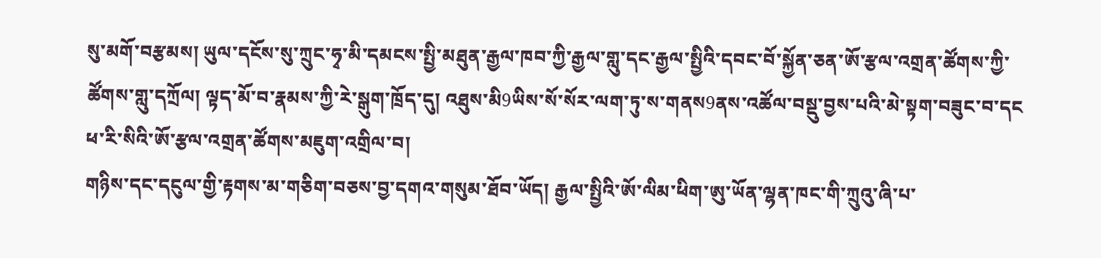སུ་མགོ་བརྩམས། ཡུལ་དངོས་སུ་ཀྲུང་ཧྭ་མི་དམངས་སྤྱི་མཐུན་རྒྱལ་ཁབ་ཀྱི་རྒྱལ་གླུ་དང་རྒྱལ་སྤྱིའི་དབང་བོ་སྐྱོན་ཅན་ཨོ་རྩལ་འགྲན་ཚོགས་ཀྱི་ཚོགས་གླུ་དཀྲོལ། ལྟད་མོ་བ་རྣམས་ཀྱི་རེ་སྒུག་ཁྲོད་དུ། འཐུས་མི9ཡིས་སོ་སོར་ལག་ཏུ་ས་གནས9ནས་འཚོལ་བསྡུ་བྱས་པའི་མེ་སྟག་བཟུང་བ་དང
ཕ་རི་སིའི་ཨོ་རྩལ་འགྲན་ཚོགས་མཇུག་འགྲིལ་བ།
གཉིས་དང་དངུལ་གྱི་རྟགས་མ་གཅིག་བཅས་བྱ་དགའ་གསུམ་ཐོབ་ཡོད། རྒྱལ་སྤྱིའི་ཨོ་ལིམ་ཕིག་ཨུ་ཡོན་ལྷན་ཁང་གི་ཀྲུའུ་ཞི་པ་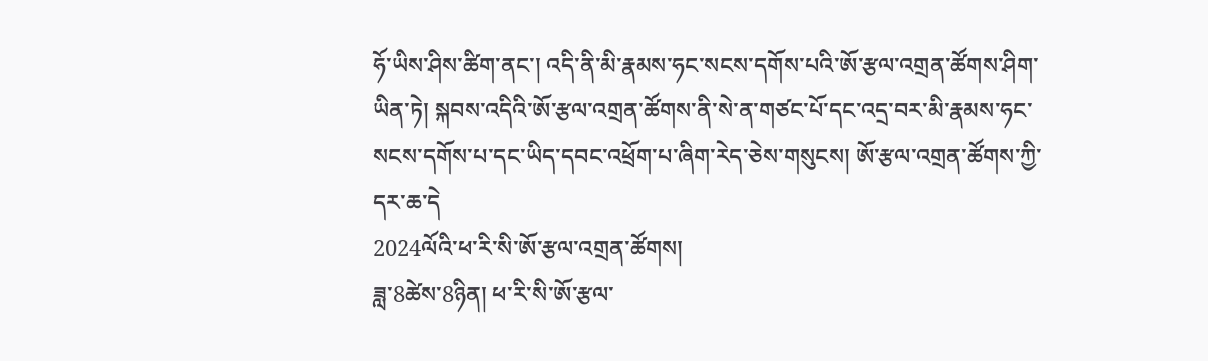ཧོ་ཡིས་ཤིས་ཚིག་ནང་། འདི་ནི་མི་རྣམས་ཧང་སངས་དགོས་པའི་ཨོ་རྩལ་འགྲན་ཚོགས་ཤིག་ཡིན་ཏེ། སྐབས་འདིའི་ཨོ་རྩལ་འགྲན་ཚོགས་ནི་སེ་ན་གཙང་པོ་དང་འདྲ་བར་མི་རྣམས་ཧང་སངས་དགོས་པ་དང་ཡིད་དབང་འཕྲོག་པ་ཞིག་རེད་ཅེས་གསུངས། ཨོ་རྩལ་འགྲན་ཚོགས་ཀྱི་དར་ཆ་དེ
2024ལོའི་ཕ་རི་སི་ཨོ་རྩལ་འགྲན་ཚོགས།
ཟླ་8ཚེས་8ཉིན། ཕ་རི་སི་ཨོ་རྩལ་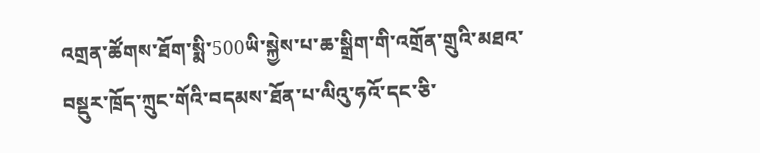འགྲན་ཚོགས་ཐོག་སྨི་500ཡི་སྐྱེས་པ་ཆ་སྒྲིག་གི་འགྲོན་གྲུའི་མཐའ་བསྡུར་ཁྲོད་ཀྲུང་གོའི་བདམས་ཐོན་པ་ལིའུ་ཧའོ་དང་ཅི་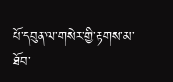པོ་དབུན་ལ་གསེར་གྱི་རྟགས་མ་ཐོབ་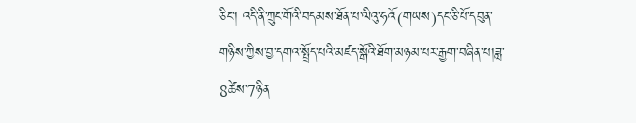ཅིང་། འདི་ནི་ཀྲུང་གོའི་བདམས་ཐོན་པ་ལིའུ་ཧའོ(གཡས)དང་ཅི་པོ་དབུན་གཉིས་ཀྱིས་བྱ་དགའ་སྤྲོད་པའི་མཛད་སྒོའི་ཐོག་མཉམ་པར་རྒྱག་བཞིན་པ།ཟླ་8ཚེས་7ཉིན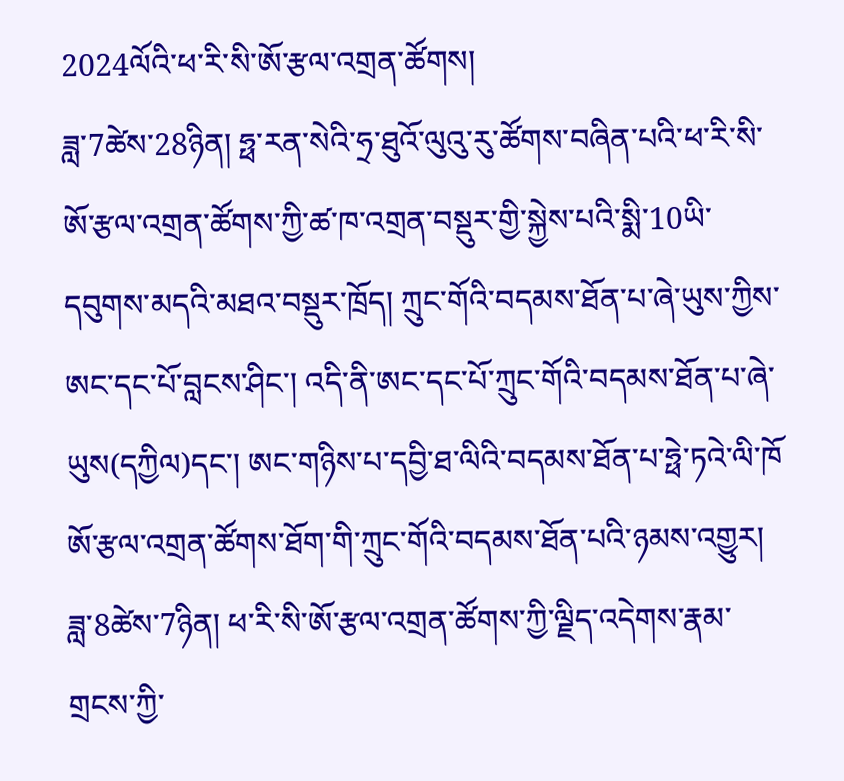2024ལོའི་ཕ་རི་སི་ཨོ་རྩལ་འགྲན་ཚོགས།
ཟླ་7ཚེས་28ཉིན། ཧྥ་རན་སེའི་ཧྲ་ཐུའོ་ལུའུ་རུ་ཚོགས་བཞིན་པའི་ཕ་རི་སི་ཨོ་རྩལ་འགྲན་ཚོགས་ཀྱི་ཚ་ཁ་འགྲན་བསྡུར་གྱི་སྐྱེས་པའི་སྨི་10ཡི་དབུགས་མདའི་མཐའ་བསྡུར་ཁྲོད། ཀྲུང་གོའི་བདམས་ཐོན་པ་ཞེ་ཡུས་ཀྱིས་ཨང་དང་པོ་བླངས་ཤིང་། འདི་ནི་ཨང་དང་པོ་ཀྲུང་གོའི་བདམས་ཐོན་པ་ཞེ་ཡུས(དཀྱིལ)དང་། ཨང་གཉིས་པ་དབྱི་ཐ་ལིའི་བདམས་ཐོན་པ་ཧྥེ་ཏའེ་ལི་ཁོ
ཨོ་རྩལ་འགྲན་ཚོགས་ཐོག་གི་ཀྲུང་གོའི་བདམས་ཐོན་པའི་ཉམས་འགྱུར།
ཟླ་8ཚེས་7ཉིན། ཕ་རི་སི་ཨོ་རྩལ་འགྲན་ཚོགས་ཀྱི་ལྗིད་འདེགས་རྣམ་གྲངས་ཀྱི་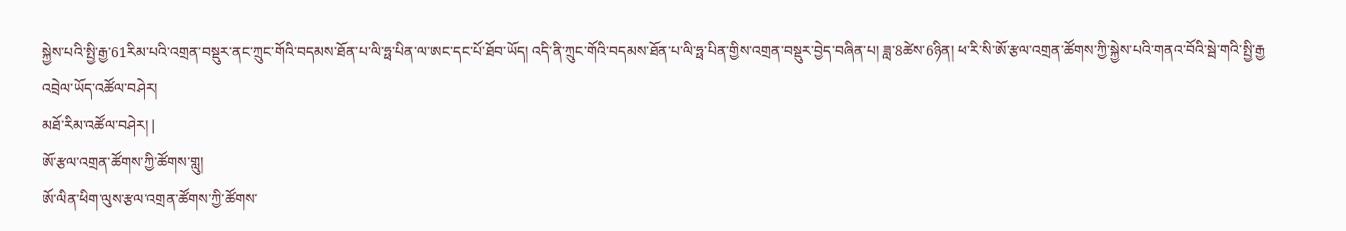སྐྱེས་པའི་སྤྱི་རྒྱ་61རིམ་པའི་འགྲན་བསྡུར་ནང་ཀྲུང་གོའི་བདམས་ཐོན་པ་ལི་ཧྥ་པིན་ལ་ཨང་དང་པོ་ཐོབ་ཡོད། འདི་ནི་ཀྲུང་གོའི་བདམས་ཐོན་པ་ལི་ཧྥ་པིན་གྱིས་འགྲན་བསྡུར་བྱེད་བཞིན་པ། ཟླ་8ཚེས་6ཉིན། ཕ་རི་སི་ཨོ་རྩལ་འགྲན་ཚོགས་ཀྱི་སྐྱེས་པའི་གནའ་བོའི་སྦེ་གའི་སྤྱི་རྒྱ
འབྲེལ་ཡོད་འཚོལ་བཤེར།
མཐོ་རིམ་འཚོལ་བཤེར། |
ཨོ་རྩལ་འགྲན་ཚོགས་ཀྱི་ཚོགས་གླུ།
ཨོ་ལིན་ཕིག་ལུས་རྩལ་འགྲན་ཚོགས་ཀྱི་ཚོགས་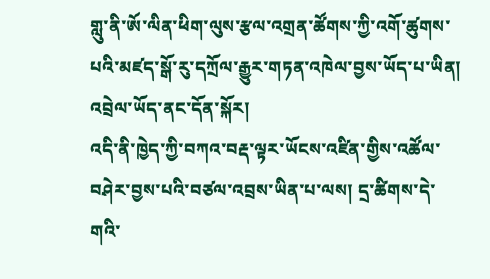གླུ་ནི་ཨོ་ལིན་ཕིག་ལུས་རྩལ་འགྲན་ཚོགས་ཀྱི་འགོ་ཚུགས་པའི་མཛད་སྒོ་རུ་དཀྲོལ་རྒྱུར་གཏན་འཁེལ་བྱས་ཡོད་པ་ཡིན།
འབྲེལ་ཡོད་ནང་དོན་སྐོར།
འདི་ནི་ཁྱེད་ཀྱི་བཀའ་བརྡ་ལྟར་ཡོངས་འཛིན་གྱིས་འཚོལ་བཤེར་བྱས་པའི་བཙལ་འབྲས་ཡིན་པ་ལས། དྲ་ཚིགས་དེ་གའི་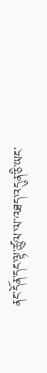ནང་དོན་དང་ལྟ་ཚུལ་ལ་འཐད་འདུན་ཅི་ཡང་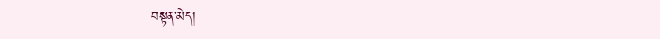བསྟན་མེད།